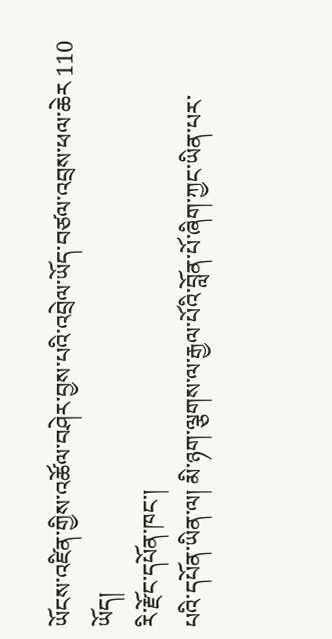ཡོངས་འཛིན་གྱིས་འཚོལ་བཤེར་བྱས་པའི་འབྲེལ་ཡོད་བཙལ་འབྲས་ཕལ་ཆེར 110 ཡོད།
རི་རྫོང་དཔོན་ཁང་།
པའི་དཔོན་ཡིན་ལ། མི་ཉག་ལྕགས་ལ་རྒྱལ་པོའི་བློན་པོ་ཞིག་ཀྱང་ཡིན་པར་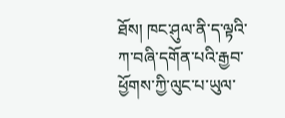ཐོས། ཁང་ཤུལ་ནི་ད་ལྟའི་ཀ་བཞི་དགོན་པའི་རྒྱབ་ཕྱོགས་ཀྱི་ལུང་པ་ཡུལ་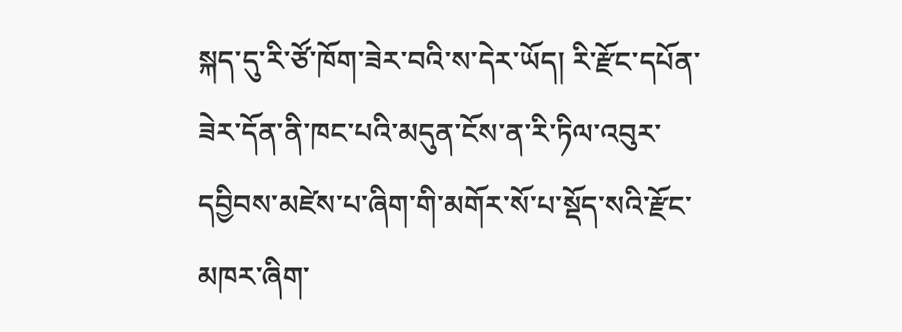སྐད་དུ་རི་ཙོ་ཁོག་ཟེར་བའི་ས་དེར་ཡོད། རི་རྫོང་དཔོན་ཟེར་དོན་ནི་ཁང་པའི་མདུན་ངོས་ན་རི་ཏིལ་འབུར་དབྱིབས་མཛེས་པ་ཞིག་གི་མགོར་སོ་པ་སྡོད་སའི་རྫོང་མཁར་ཞིག་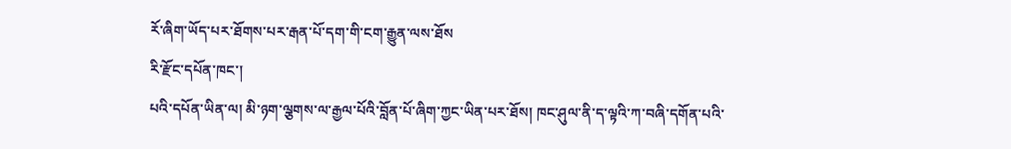རོ་ཞིག་ཡོད་པར་ཐོགས་པར་རྒན་པོ་དག་གི་ངག་རྒྱུན་ལས་ཐོས
རི་རྫོང་དཔོན་ཁང་།
པའི་དཔོན་ཡིན་ལ། མི་ཉག་ལྕགས་ལ་རྒྱལ་པོའི་བློན་པོ་ཞིག་ཀྱང་ཡིན་པར་ཐོས། ཁང་ཤུལ་ནི་ད་ལྟའི་ཀ་བཞི་དགོན་པའི་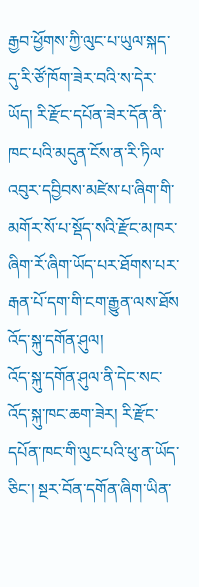རྒྱབ་ཕྱོགས་ཀྱི་ལུང་པ་ཡུལ་སྐད་དུ་རི་ཙོ་ཁོག་ཟེར་བའི་ས་དེར་ཡོད། རི་རྫོང་དཔོན་ཟེར་དོན་ནི་ཁང་པའི་མདུན་ངོས་ན་རི་ཏིལ་འབུར་དབྱིབས་མཛེས་པ་ཞིག་གི་མགོར་སོ་པ་སྡོད་སའི་རྫོང་མཁར་ཞིག་རོ་ཞིག་ཡོད་པར་ཐོགས་པར་རྒན་པོ་དག་གི་ངག་རྒྱུན་ལས་ཐོས
འོད་སྐུ་དགོན་ཤུལ།
འོད་སྐུ་དགོན་ཤུལ་ནི་དེང་སང་འོད་སྐུ་ཁང་ཆག་ཟེར། རི་རྫོང་དཔོན་ཁང་གི་ལུང་པའི་ཕུ་ན་ཡོད་ཅིང་། སྔར་བོན་དགོན་ཞིག་ཡིན་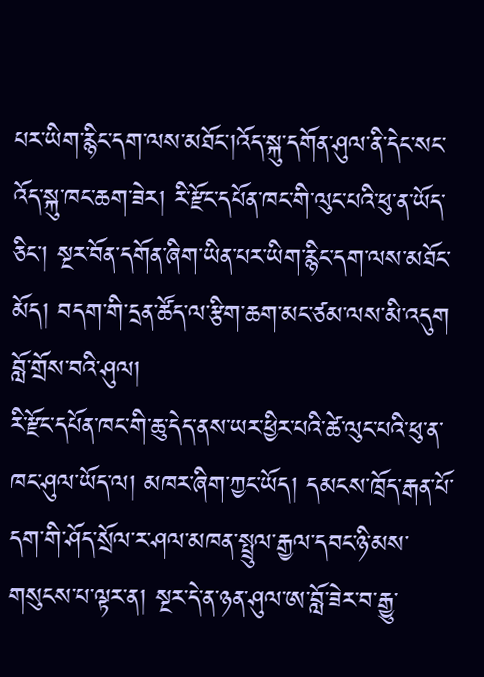པར་ཡིག་རྙིང་དག་ལས་མཐོང་།འོད་སྐུ་དགོན་ཤུལ་ནི་དེང་སང་འོད་སྐུ་ཁང་ཆག་ཟེར། རི་རྫོང་དཔོན་ཁང་གི་ལུང་པའི་ཕུ་ན་ཡོད་ཅིང་། སྔར་བོན་དགོན་ཞིག་ཡིན་པར་ཡིག་རྙིང་དག་ལས་མཐོང་མོད། བདག་གི་དྲན་ཚོད་ལ་རྩིག་ཆག་མང་ཙམ་ལས་མི་འདུག
བློ་གྲོས་བའི་ཤུལ།
རི་རྫོང་དཔོན་ཁང་གི་ཆུ་དེད་ནས་ཡར་ཕྱིར་པའི་ཚེ་ལུང་པའི་ཕུ་ན་ཁང་ཤུལ་ཡོད་ལ། མཁར་ཞིག་ཀྱང་ཡོད། དམངས་ཁྲོད་རྒན་པོ་དག་གི་ཤོད་སྲོལ་ར་ཤལ་མཁན་སྤྲུལ་རྒྱལ་དབང་ཉི་མས་གསུངས་པ་ལྟར་ན། སྔར་དེ་ན་ཉན་ཤུལ་ཨ་བློ་ཟེར་བ་རྒྱུ་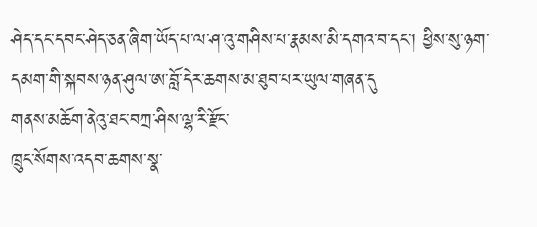ཤེད་དང་དབང་ཤེད་ཅན་ཞིག་ཡོད་པ་ལ་ཤ་འུ་གཤིས་པ་རྣམས་མི་དགའ་བ་དང་། ཕྱིས་སུ་ཉག་དམག་གི་སྐབས་ཉན་ཤུལ་ཨ་བློ་དེར་ཆགས་མ་ཐུབ་པར་ཡུལ་གཞན་དུ
གནས་མཆོག་ནེའུ་ཐང་བཀྲ་ཤིས་ལྷ་རི་རྫོང་
ཁྲུང་སོགས་འདབ་ཆགས་སྣ་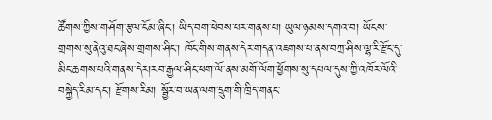ཚོགས་ཀྱིས་གཤོག་རྩལ་ངོམ་ཞིང་། ཡིད་བག་ཕེབས་པར་གནས་པ། ཡུལ་ཉམས་དགའ་བ། ཡོངས་གྲགས་སུ་ནེའུ་ཐང་ཞེས་གྲགས་ཤིང་། ཁོང་གིས་གནས་དེར་གདན་འཇགས་པ་ནས་བཀྲ་ཤིས་ལྷ་རི་རྫོང་དུ་མིང་ཆགས་པའི་གནས་དེར།རབ་རྒྱལ་ཤིང་ཕག་ལོ་ནས་མགོ་ལོག་ཕྱོགས་སུ་དཔལ་དུས་ཀྱི་འཁོར་ལོའི་བསྐྱེད་རིམ་དང་། རྫོགས་རིམ། སྦྱོར་བ་ཡན་ལག་དྲུག་གི་ཁྲིད་གནང་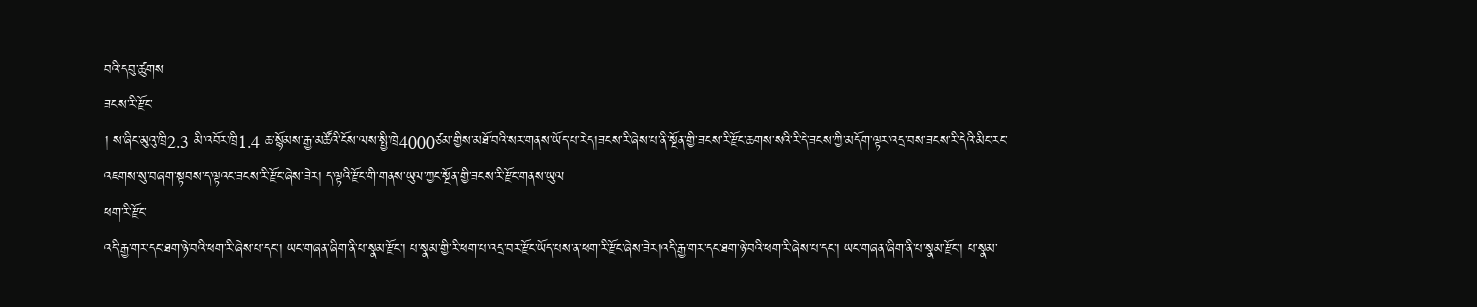བའི་དབུ་ཚུགས
ཟངས་རི་རྫོང་
། ས་ཞིང་མུའུ་ཁྲི2.3 མི་འབོར་ཁྲི1.4 ཆ་སྙོམས་རྒྱ་མཚོའི་ངོས་ལས་སྤྱི་ཁྲེ4000ཙམ་གྱིས་མཐོ་བའི་སར་གནས་ཡོད་པ་རེད།ཟངས་རི་ཞེས་པ་ནི་སྔོན་གྱི་ཟངས་རི་རྫོང་ཆགས་སའི་རི་དེ་ཟངས་ཀྱི་མདོག་ལྟར་འདྲ་བས་ཟངས་རི་དེའི་མིང་རང་འཇགས་སུ་བཞག་སྟབས་ད་ལྟའང་ཟངས་རི་རྫོང་ཞེས་ཟེར། ད་ལྟའི་རྫོང་གི་གནས་ཡུལ་ཀྱང་སྔོན་གྱི་ཟངས་རི་རྫོང་གནས་ཡུལ
ཕག་རི་རྫོང་
འདི་རྒྱ་གར་དང་ཐག་ཉེ་བའི་ཕག་རི་ཞེས་པ་དང་། ཡང་གཞན་ཞིག་ནི་པ་སྣམ་རྫོང་། པ་སྣམ་གྱི་རི་ཕག་པ་འདྲ་བར་རྫོང་ཡོད་པས་ན་ཕག་རི་རྫོང་ཞེས་ཟེར།འདི་རྒྱ་གར་དང་ཐག་ཉེ་བའི་ཕག་རི་ཞེས་པ་དང་། ཡང་གཞན་ཞིག་ནི་པ་སྣམ་རྫོང་། པ་སྣམ་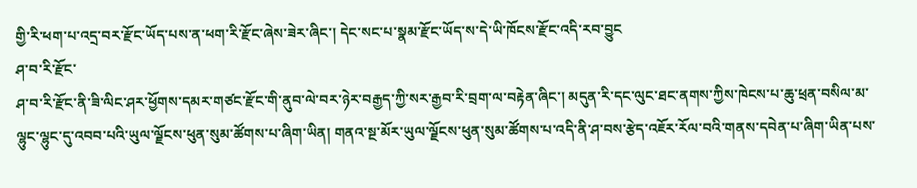གྱི་རི་ཕག་པ་འདྲ་བར་རྫོང་ཡོད་པས་ན་ཕག་རི་རྫོང་ཞེས་ཟེར་ཞིང་། དེང་སང་པ་སྣམ་རྫོང་ཡོད་ས་དེ་ཡི་ཁོངས་རྫོང་འདི་རབ་བྱུང
ཤ་བ་རི་རྫོང་
ཤ་བ་རི་རྫོང་ནི་ཟི་ལིང་ཤར་ཕྱོགས་དམར་གཙང་རྫོང་གི་ནུབ་ལེ་བར་ཉེར་བརྒྱད་ཀྱི་སར་རྒྱབ་རི་བྲག་ལ་བརྟེན་ཞིང་། མདུན་རི་དང་ལུང་ཐང་ནགས་ཀྱིས་ཁེངས་པ་ཆུ་ཕྲན་བསིལ་མ་ལྷུང་ལྷུང་དུ་འབབ་པའི་ཡུལ་ལྗོངས་ཕུན་སུམ་ཚོགས་པ་ཞིག་ཡིན། གནའ་སྔ་མོར་ཡུལ་ལྗོངས་ཕུན་སུམ་ཚོགས་པ་འདི་ནི་ཤ་བས་རྩེད་འཇོར་རོལ་བའི་གནས་དབེན་པ་ཞིག་ཡིན་པས་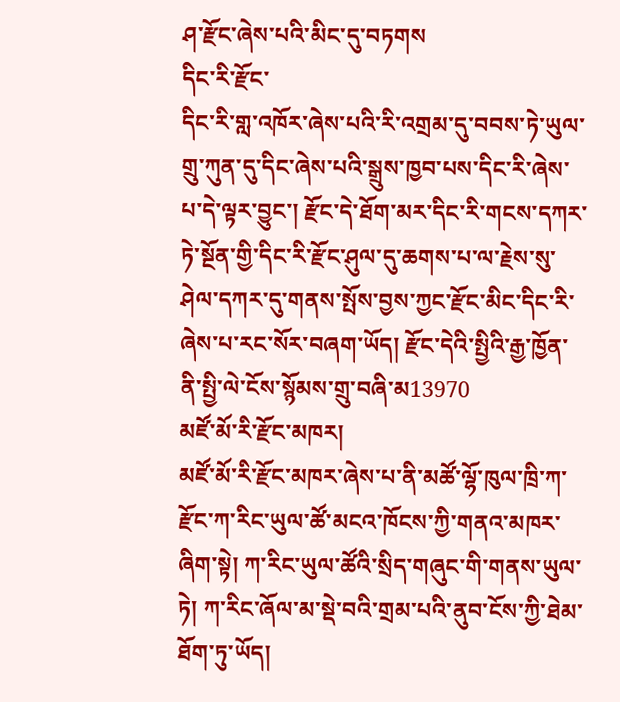ཤ་རྫོང་ཞེས་པའི་མིང་དུ་བཏགས
དིང་རི་རྫོང་
དིང་རི་གླ་འཁོར་ཞེས་པའི་རི་འགྲམ་དུ་བབས་ཏེ་ཡུལ་གྲུ་ཀུན་དུ་དིང་ཞེས་པའི་སྒྲུས་ཁྱབ་པས་དིང་རི་ཞེས་པ་དེ་ལྟར་བྱུང་། རྫོང་དེ་ཐོག་མར་དིང་རི་གངས་དཀར་ཏེ་སྔོན་གྱི་དིང་རི་རྫོང་ཤུལ་དུ་ཆགས་པ་ལ་རྗེས་སུ་ཤེལ་དཀར་དུ་གནས་སྤོས་བྱས་ཀྱང་རྫོང་མིང་དིང་རི་ཞེས་པ་རང་སོར་བཞག་ཡོད། རྫོང་དེའི་སྤྱིའི་རྒྱ་ཁྱོན་ནི་སྤྱི་ལེ་ངོས་སྙོམས་གྲུ་བཞི་མ13970
མཛོ་མོ་རི་རྫོང་མཁར།
མཛོ་མོ་རི་རྫོང་མཁར་ཞེས་པ་ནི་མཚོ་ལྷོ་ཁུལ་ཁྲི་ཀ་རྫོང་ཀ་རིང་ཡུལ་ཚོ་མངའ་ཁོངས་ཀྱི་གནའ་མཁར་ཞིག་སྟེ། ཀ་རིང་ཡུལ་ཚོའི་སྲིད་གཞུང་གི་གནས་ཡུལ་ཏེ། ཀ་རིང་ཞོལ་མ་སྡེ་བའི་གྲམ་པའི་ནུབ་ངོས་ཀྱི་ཐེམ་ཐོག་ཏུ་ཡོད།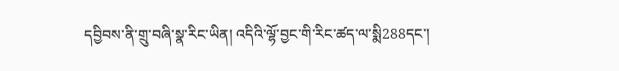དབྱིབས་ནི་གྲུ་བཞི་སྣ་རིང་ཡིན། འདིའི་ལྷོ་བྱང་གི་རིང་ཚད་ལ་སྨི288དང་།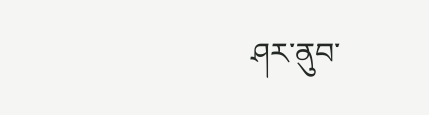ཤར་ནུབ་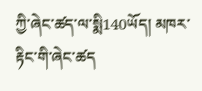ཀྱི་ཞེང་ཚད་ལ་སྨི140ཡོད། མཁར་རྟིང་གི་ཞེང་ཚད